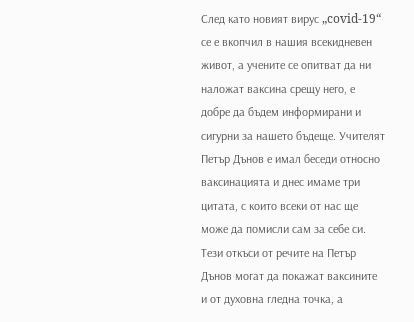След като новият вирус „covid-19“ се е вкопчил в нашия всекидневен живот, а учените се опитват да ни наложат ваксина срещу него, е добре да бъдем информирани и сигурни за нашето бъдеще. Учителят Петър Дънов е имал беседи относно ваксинацията и днес имаме три цитата, с които всеки от нас ще може да помисли сам за себе си.
Тези откъси от речите на Петър Дънов могат да покажат ваксините и от духовна гледна точка, а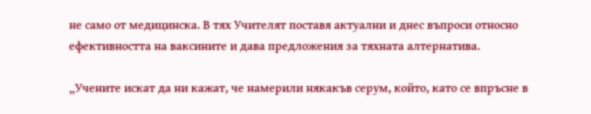не само от медицинска. В тях Учителят поставя актуални и днес въпроси относно ефективността на ваксините и дава предложения за тяхната алтернатива.

„Учените искат да ни кажат, че намерили някакъв серум, който, като се впръсне в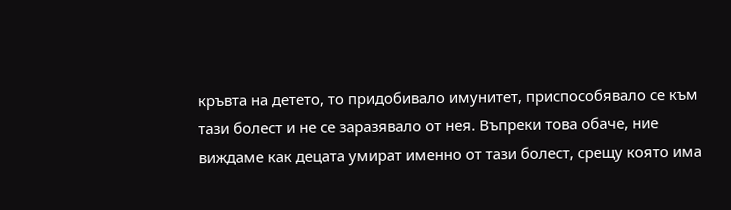кръвта на детето, то придобивало имунитет, приспособявало се към тази болест и не се заразявало от нея. Въпреки това обаче, ние виждаме как децата умират именно от тази болест, срещу която има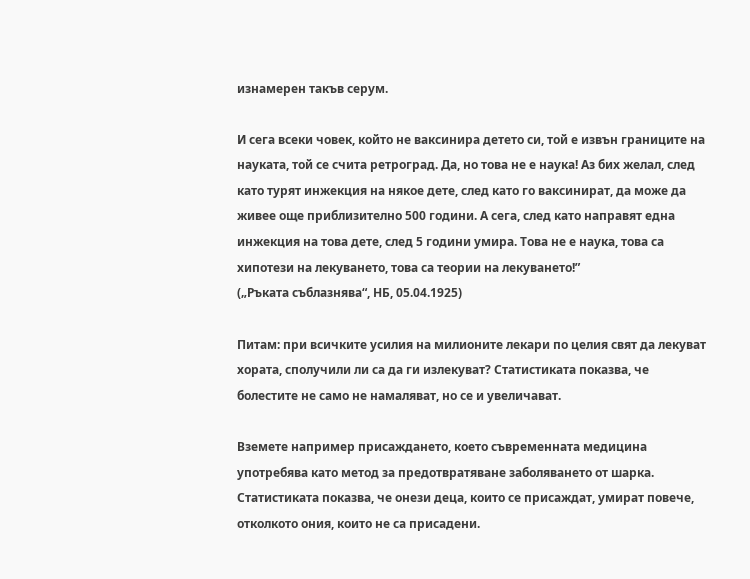изнамерен такъв серум.

И сега всеки човек, който не ваксинира детето си, той е извън границите на науката, той се счита ретроград. Да, но това не е наука! Аз бих желал, след като турят инжекция на някое дете, след като го ваксинират, да може да живее още приблизително 500 години. А сега, след като направят една инжекция на това дете, след 5 години умира. Това не е наука, това са хипотези на лекуването, това са теории на лекуването!”
(„Ръката съблазнява“, НБ, 05.04.1925)

Питам: при всичките усилия на милионите лекари по целия свят да лекуват хората, сполучили ли са да ги излекуват? Статистиката показва, че болестите не само не намаляват, но се и увеличават.

Вземете например присаждането, което съвременната медицина употребява като метод за предотвратяване заболяването от шарка. Статистиката показва, че онези деца, които се присаждат, умират повече, отколкото ония, които не са присадени.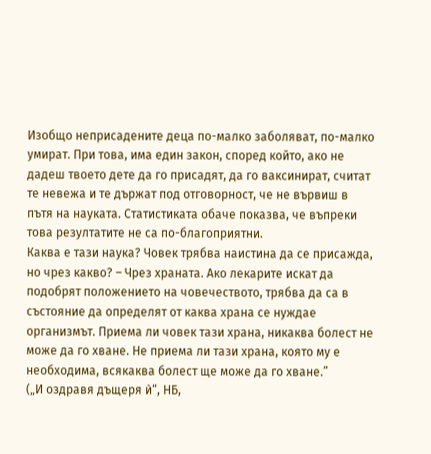Изобщо неприсадените деца по-малко заболяват, по-малко умират. При това, има един закон, според който, ако не дадеш твоето дете да го присадят, да го ваксинират, считат те невежа и те държат под отговорност, че не вървиш в пътя на науката. Статистиката обаче показва, че въпреки това резултатите не са по-благоприятни.
Каква е тази наука? Човек трябва наистина да се присажда, но чрез какво? – Чрез храната. Ако лекарите искат да подобрят положението на човечеството, трябва да са в състояние да определят от каква храна се нуждае организмът. Приема ли човек тази храна, никаква болест не може да го хване. Не приема ли тази храна, която му е необходима, всякаква болест ще може да го хване.”
(„И оздравя дъщеря ѝ“, НБ,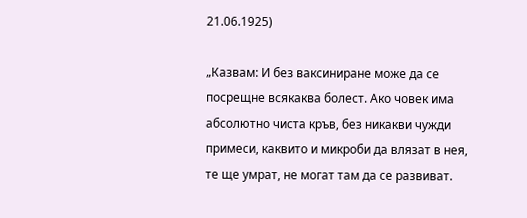21.06.1925)

„Казвам: И без ваксиниране може да се посрещне всякаква болест. Ако човек има абсолютно чиста кръв, без никакви чужди примеси, каквито и микроби да влязат в нея, те ще умрат, не могат там да се развиват.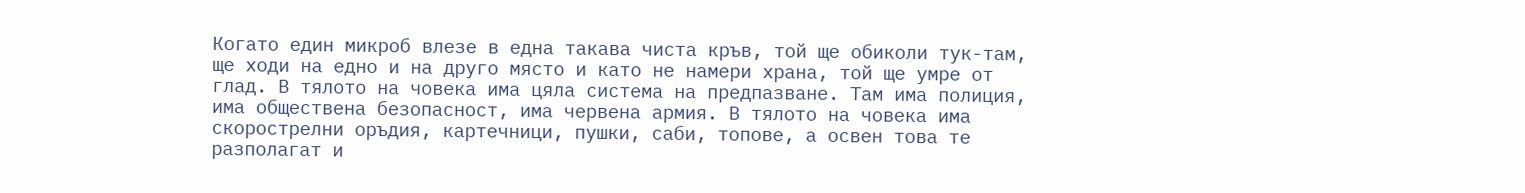Когато един микроб влезе в една такава чиста кръв, той ще обиколи тук-там, ще ходи на едно и на друго място и като не намери храна, той ще умре от глад. В тялото на човека има цяла система на предпазване. Там има полиция, има обществена безопасност, има червена армия. В тялото на човека има скорострелни оръдия, картечници, пушки, саби, топове, а освен това те разполагат и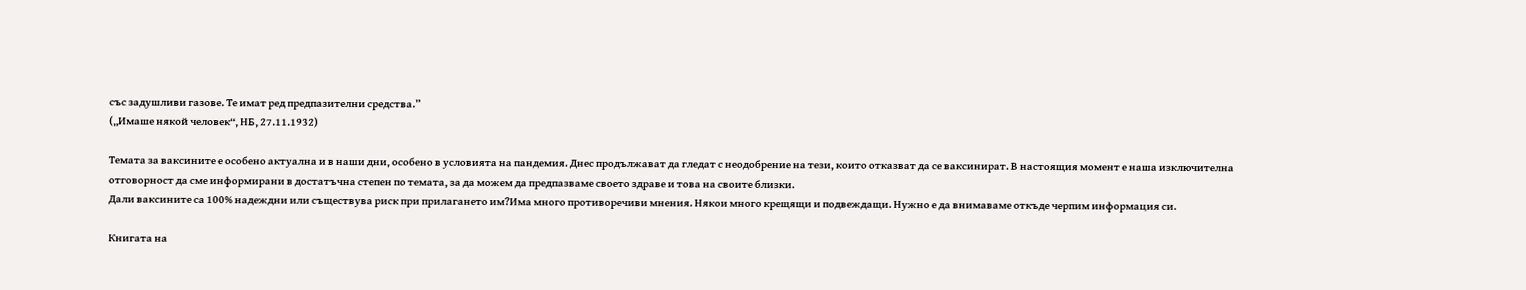със задушливи газове. Те имат ред предпазителни средства.”
(„Имаше някой человек“, НБ, 27.11.1932)

Темата за ваксините е особено актуална и в наши дни, особено в условията на пандемия. Днес продължават да гледат с неодобрение на тези, които отказват да се ваксинират. В настоящия момент е наша изключителна отговорност да сме информирани в достатъчна степен по темата, за да можем да предпазваме своето здраве и това на своите близки.
Дали ваксините са 100% надеждни или съществува риск при прилагането им?Има много противоречиви мнения. Някои много крещящи и подвеждащи. Нужно е да внимаваме откъде черпим информация си.

Книгата на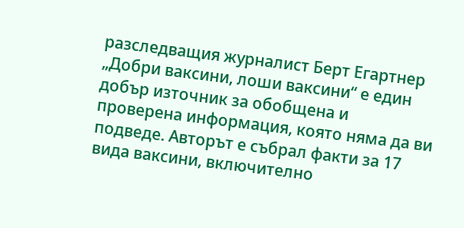разследващия журналист Берт Егартнер „Добри ваксини, лоши ваксини“ е един добър източник за обобщена и проверена информация, която няма да ви подведе. Авторът е събрал факти за 17 вида ваксини, включително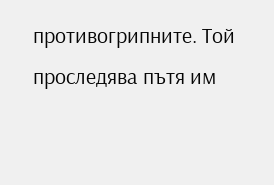противогрипните. Той проследява пътя им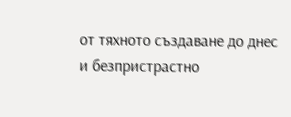от тяхното създаване до днес и безпристрастно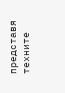представя техните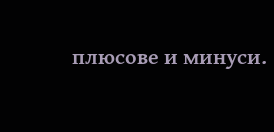плюсове и минуси.